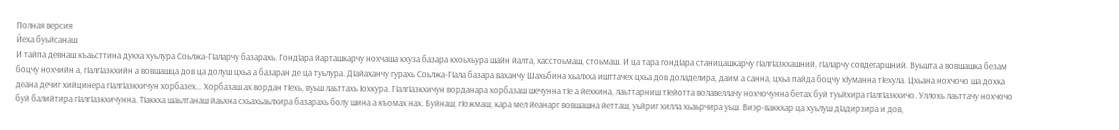Полная версия
Йеха буьйсанаш
И тайпа девнаш къаьсттина дукха хуьлура Соьлжа-ГIаларчу базарахь. ГондIара йарташкарчу нохчаша кхуза базара кхоьхьура шайн йалта, хасстоьмаш, стоьмаш. И ца тара гондIара станицашкарчу гIалгIазкхашний, гIаларчу совдегаршний. Вуьшта а вовшашка безам боцчу нохчийн а, гIалгIазкхийн а вовшашца дов ца долуш цхьа а базаран де ца туьлура. ДIайаханчу гурахь Соьлжа-ГIала базара ваханчу Шахьбина хьалхха ишттачех цхьа дов доладелира, даим а санна, цхьа пайда боцчу хIуманна тIехула. Цхьана нохчочо ша дохка деана дечиг хийцинера гIалгIазкхичун хорбазех… Хорбазаш ах вордан тIехь, вуьш лаьттахь Iохкура. ГIалгIазкхичун ворданара хорбазаш шечунна тIе а йехкина, лаьттарниш тIейотта волавеллачу нохчочунна бетах буй туьйхира гIалгIазкхичо. Уллохь лаьттачу нохчочо буй балийтира гIалгIазкхичунна. ТIаккха шаьлтанаш йаьхна схьахьаьлхира базарахь болу шина а къомах нах. Буйнаш, гIожмаш, кара мел йеанарг вовшашна йетташ, уьйриг хилла хьаьрчира уьш. Виэр-ваккхар ца хуьлуш дIадирзира и дов,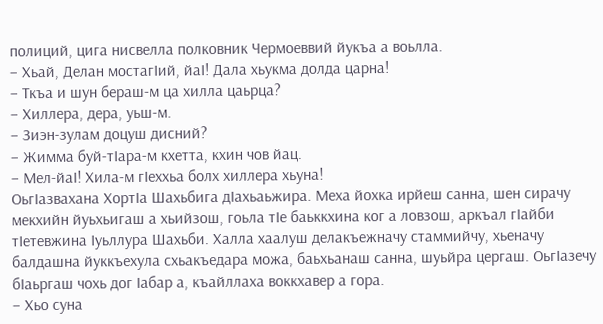полиций, цига нисвелла полковник Чермоеввий йукъа а воьлла.
– Хьай, Делан мостагIий, йаI! Дала хьукма долда царна!
– Ткъа и шун бераш-м ца хилла цаьрца?
– Хиллера, дера, уьш-м.
– Зиэн-зулам доцуш дисний?
– Жимма буй-тIара-м кхетта, кхин чов йац.
– Мел-йаI! Хила-м гIеххьа болх хиллера хьуна!
ОьгIазвахана ХортIа Шахьбига дIахьаьжира. Меха йохка ирйеш санна, шен сирачу мекхийн йуьхьигаш а хьийзош, гоьла тIе баьккхина ког а ловзош, аркъал гIайби тIетевжина Iуьллура Шахьби. Халла хаалуш делакъежначу стаммийчу, хьеначу балдашна йуккъехула схьакъедара можа, баьхьанаш санна, шуьйра цергаш. ОьгIазечу бIаьргаш чохь дог Iабар а, къайллаха воккхавер а гора.
– Хьо суна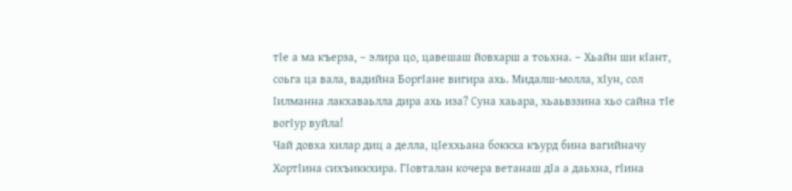тIе а ма къерза, – элира цо, цавешаш йовхарш а тоьхна. – Хьайн ши кIант, соьга ца вала, вадийна БоргIане вигира ахь. Мидалш-молла, хIун, сол Iилманна лакхаваьлла дира ахь иза? Суна хаьара, хьаьвззина хьо сайна тIе вогIур вуйла!
Чай довха хилар диц а делла, цIеххьана боккха къурд бина вагийначу ХортIина сихъиккхира. ГIовталан кочера ветанаш дIа а даьхна, гIина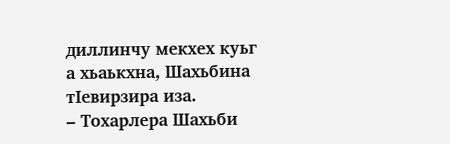диллинчу мекхех куьг а хьаькхна, Шахьбина тIевирзира иза.
– Тохарлера Шахьби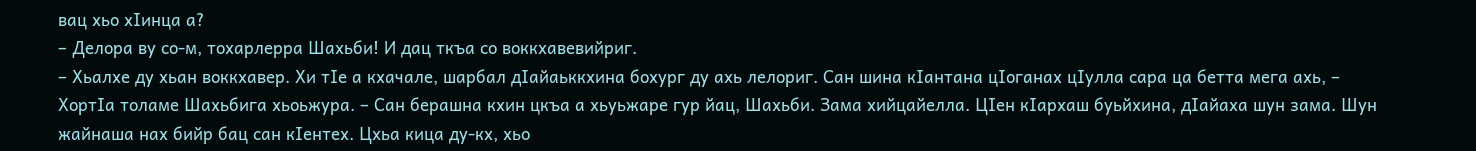вац хьо хIинца а?
– Делора ву со-м, тохарлерра Шахьби! И дац ткъа со воккхавевийриг.
– Хьалхе ду хьан воккхавер. Хи тIе а кхачале, шарбал дIайаьккхина бохург ду ахь лелориг. Сан шина кIантана цIоганах цIулла сара ца бетта мега ахь, – ХортIа толаме Шахьбига хьоьжура. – Сан берашна кхин цкъа а хьуьжаре гур йац, Шахьби. Зама хийцайелла. ЦIен кIархаш буьйхина, дIайаха шун зама. Шун жайнаша нах бийр бац сан кIентех. Цхьа кица ду-кх, хьо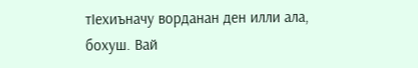тIехиъначу ворданан ден илли ала, бохуш. Вай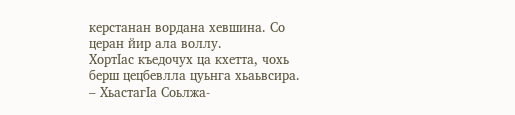керстанан вордана хевшина. Со церан йир ала воллу.
ХортIас къедочух ца кхетта, чохь берш цецбевлла цуьнга хьаьвсира.
– ХьастагIа Соьлжа-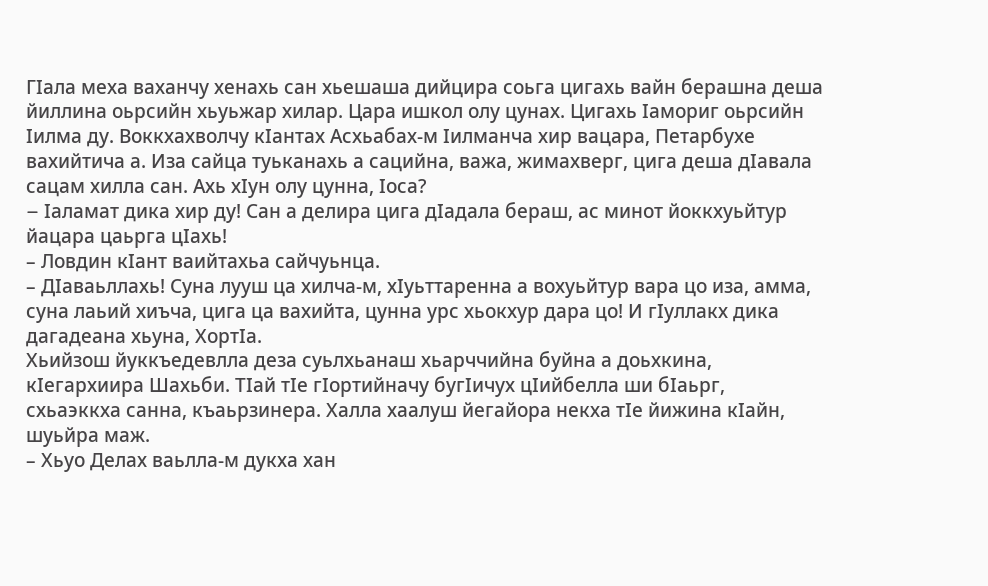ГIала меха ваханчу хенахь сан хьешаша дийцира соьга цигахь вайн берашна деша йиллина оьрсийн хьуьжар хилар. Цара ишкол олу цунах. Цигахь Iамориг оьрсийн Iилма ду. Воккхахволчу кIантах Асхьабах-м Iилманча хир вацара, Петарбухе вахийтича а. Иза сайца туьканахь а сацийна, важа, жимахверг, цига деша дIавала сацам хилла сан. Ахь хIун олу цунна, Iоса?
– Iаламат дика хир ду! Сан а делира цига дIадала бераш, ас минот йоккхуьйтур йацара цаьрга цIахь!
– Ловдин кIант ваийтахьа сайчуьнца.
– ДIаваьллахь! Суна лууш ца хилча-м, хIуьттаренна а вохуьйтур вара цо иза, амма, суна лаьий хиъча, цига ца вахийта, цунна урс хьокхур дара цо! И гIуллакх дика дагадеана хьуна, ХортIа.
Хьийзош йуккъедевлла деза суьлхьанаш хьарччийна буйна а доьхкина, кIегархиира Шахьби. ТIай тIе гIортийначу бугIичух цIийбелла ши бIаьрг, схьаэккха санна, къаьрзинера. Халла хаалуш йегайора некха тIе йижина кIайн, шуьйра маж.
– Хьуо Делах ваьлла-м дукха хан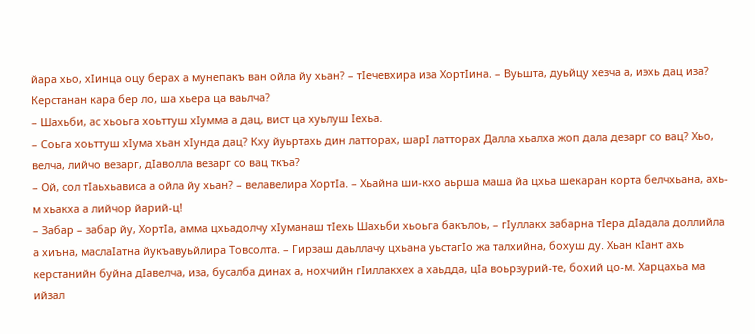йара хьо, хIинца оцу берах а мунепакъ ван ойла йу хьан? – тIечевхира иза ХортIина. – Вуьшта, дуьйцу хезча а, иэхь дац иза? Керстанан кара бер ло, ша хьера ца ваьлча?
– Шахьби, ас хьоьга хоьттуш хIумма а дац, вист ца хуьлуш Iехьа.
– Соьга хоьттуш хIума хьан хIунда дац? Кху йуьртахь дин латторах, шарI латторах Далла хьалха жоп дала дезарг со вац? Хьо, велча, лийчо везарг, дIаволла везарг со вац ткъа?
– Ой, сол тIаьхьависа а ойла йу хьан? – велавелира ХортIа. – Хьайна ши-кхо аьрша маша йа цхьа шекаран корта белчхьана, ахь-м хьакха а лийчор йарий-ц!
– Забар – забар йу, ХортIа, амма цхьадолчу хIуманаш тIехь Шахьби хьоьга бакълоь, – гIуллакх забарна тIера дIадала доллийла а хиъна, маслаIатна йукъавуьйлира Товсолта. – Гирзаш даьллачу цхьана уьстагIо жа талхийна, бохуш ду. Хьан кIант ахь керстанийн буйна дIавелча, иза, бусалба динах а, нохчийн гIиллакхех а хаьдда, цIа воьрзурий-те, бохий цо-м. Харцахьа ма ийзал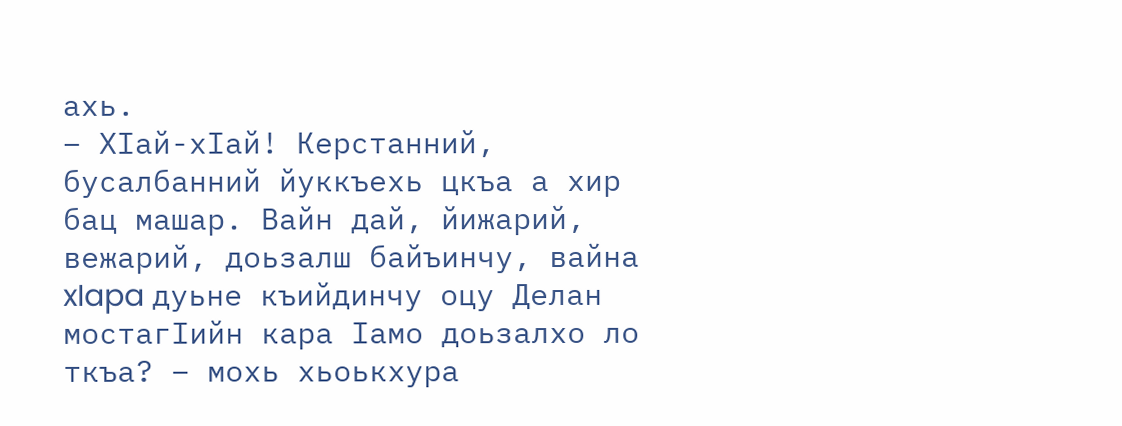ахь.
– ХIай-хIай! Керстанний, бусалбанний йуккъехь цкъа а хир бац машар. Вайн дай, йижарий, вежарий, доьзалш байъинчу, вайна xIapa дуьне къийдинчу оцу Делан мостагIийн кара Iамо доьзалхо ло ткъа? – мохь хьоькхура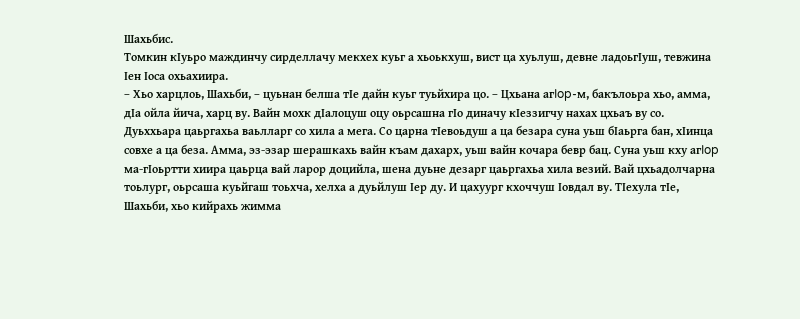Шахьбис.
Томкин кIуьро маждинчу сирделлачу мекхех куьг а хьоькхуш, вист ца хуьлуш, девне ладоьгIуш, тевжина Iен Iоса охьахиира.
– Хьо харцлоь, Шахьби, – цуьнан белша тIе дайн куьг туьйхира цо. – Цхьана aгIop-м, бакълоьра хьо, амма, дIа ойла йича, харц ву. Вайн мохк дIалоцуш оцу оьрсашна гIо диначу кIеззигчу нахах цхьаъ ву со. Дуьххьара цаьргахьа ваьлларг со хила а мега. Со царна тIевоьдуш а ца безара суна уьш бIаьрга бан, хIинца совхе а ца беза. Амма, эз-эзар шерашкахь вайн къам дахарх, уьш вайн кочара бевр бац. Суна уьш кху aгIop ма-гIоьртти хиира цаьрца вай ларор доцийла, шена дуьне дезарг цаьргахьа хила везий. Вай цхьадолчарна тоьлург, оьрсаша куьйгаш тоьхча, хелха а дуьйлуш Iер ду. И цахуург кхоччуш Iовдал ву. ТIехула тIе, Шахьби, хьо кийрахь жимма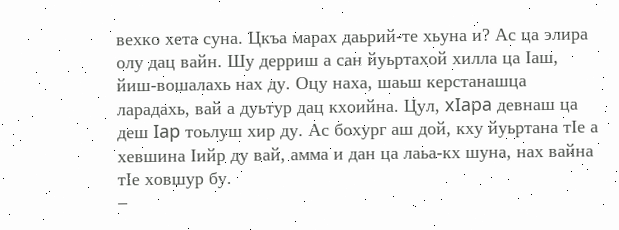вехко хета суна. Цкъа марах даьрий-те хьуна и? Ас ца элира олу дац вайн. Шу дерриш а сан йуьртахой хилла ца Iаш, йиш-вошалахь нах ду. Оцу наха, шаьш керстанашца ларадахь, вай а дуьтур дац кхоийна. Цул, xIapa девнаш ца деш Iap тоьлуш хир ду. Ас бохург аш дой, кху йуьртана тIе а хевшина Iийр ду вай, амма и дан ца лаьа-кх шуна, нах вайна тIе ховшур бу.
–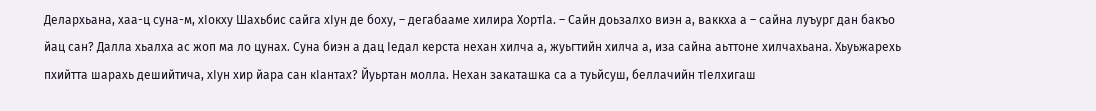Делархьана, хаа-ц суна-м, хIокху Шахьбис сайга хIун де боху, – дегабааме хилира ХортIа. – Сайн доьзалхо виэн а, ваккха а – сайна луъург дан бакъо йац сан? Далла хьалха ас жоп ма ло цунах. Суна биэн а дац Iедал керста нехан хилча а, жуьгтийн хилча а, иза сайна аьттоне хилчахьана. Хьуьжарехь пхийтта шарахь дешийтича, хIун хир йара сан кIантах? Йуьртан молла. Нехан закаташка са а туьйсуш, беллачийн тIелхигаш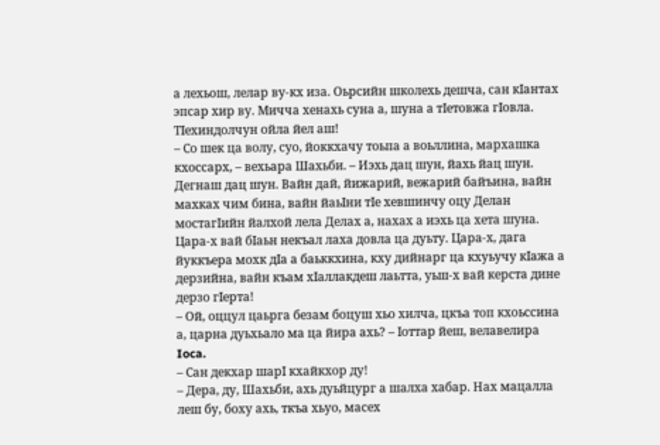а лехьош, лелар ву-кх иза. Оьрсийн школехь дешча, сан кIантах эпсар хир ву. Мичча хенахь суна а, шуна а тIетовжа гIовла. ТIехиндолчун ойла йел аш!
– Со шек ца волу, суо, йоккхачу тоьпа а воьллина, мархашка кхоссарх, – вехьара Шахьби. – Иэхь дац шун, йахь йац шун. Дегнаш дац шун. Вайн дай, йижарий, вежарий байъина, вайн махках чим бина, вайн йаьIни тIе хевшинчу оцу Делан мостагIийн йалхой лела Делах а, нахах а иэхь ца хета шуна. Цара-х вай бIаьн некъал лаха довла ца дуьту. Цара-х, дага йуккъера мохк дIа а баьккхина, кху дийнарг ца кхуьучу кIажа а дерзийна, вайн къам хIаллакдеш лаьтта, уьш-х вай керста дине дерзо гIерта!
– Ой, оццул цаьрга безам боцуш хьо хилча, цкъа топ кхоьссина а, царна дуьхьало ма ца йира ахь? – Iоттар йеш, велавелира Ioca.
– Сан декхар шарI кхайкхор ду!
– Дера, ду, Шахьби, ахь дуьйцург а шалха хабар. Нах мацалла леш бу, боху ахь, ткъа хьуо, масех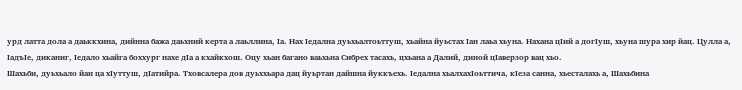урд латта дола а даьккхина, дийнна бажа даьхний керта а лаьллина, Iа. Нах Iедална дуьхьалтоьттуш, хьайна йуьстах Iан лаьа хьуна. Нахана цIий а догIуш, хьуна шура хир йац. Цулла а, IадъIе, диканиг, Iедало хьайга боххург нахе дIа а кхайкхош. Оцу хьан багано ваьхьна Сибрех тасахь, цхьана а Далий, диной цIаверзор вац хьо.
Шахьби, дуьхьало йан ца хIуттуш, дIатийра. Тховсалера дов дуьххьара дац йуьртан дайшна йуккъехь. Iедална хьалхахIоьттича, кIеза санна, хьесталахь а, Шахьбина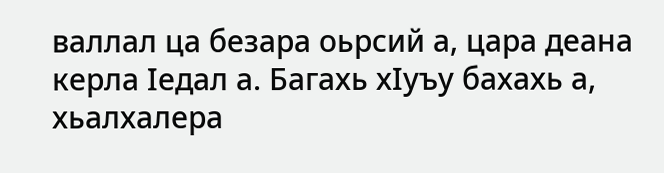валлал ца безара оьрсий а, цара деана керла Iедал а. Багахь хIуъу бахахь а, хьалхалера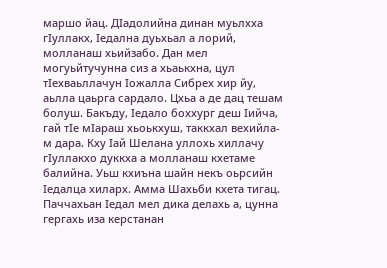маршо йац. ДIадолийна динан муьлхха гIуллакх, Iедална дуьхьал а лорий, молланаш хьийзабо. Дан мел могуьйтучунна сиз а хьаькхна, цул тIехваьллачун Iожалла Сибрех хир йу, аьлла цаьрга сардало. Цхьа а де дац тешам болуш. Бакъду, Iедало боххург деш Iийча, гай тIе мIараш хьоькхуш, таккхал вехийла-м дара. Кху Iай Шелана уллохь хиллачу гIуллакхо дуккха а молланаш кхетаме балийна. Уьш кхиъна шайн некъ оьрсийн Iедалца хиларх. Амма Шахьби кхета тигац. Паччахьан Iедал мел дика делахь а, цунна гергахь иза керстанан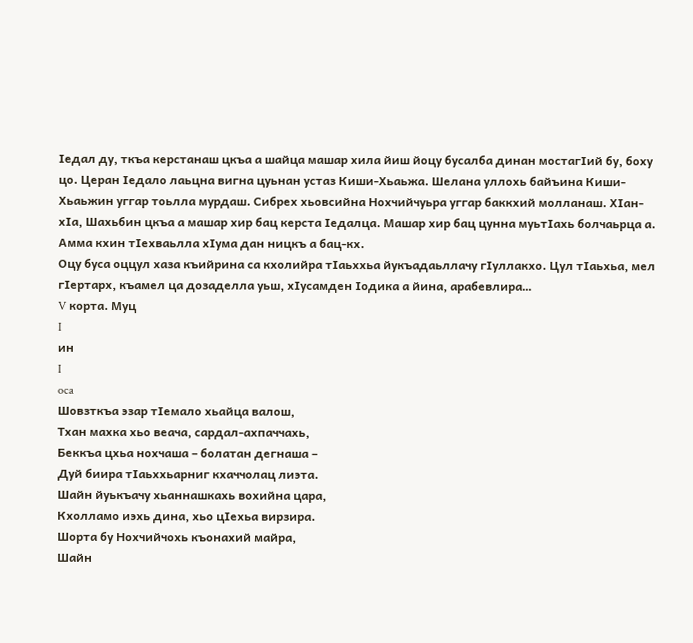Iедал ду, ткъа керстанаш цкъа а шайца машар хила йиш йоцу бусалба динан мостагIий бу, боху цо. Церан Iедало лаьцна вигна цуьнан устаз Киши-Хьаьжа. Шелана уллохь байъина Киши-Хьаьжин уггар тоьлла мурдаш. Сибрех хьовсийна Нохчийчуьра уггар баккхий молланаш. ХIан-хIа, Шахьбин цкъа а машар хир бац керста Iедалца. Машар хир бац цунна муьтIахь болчаьрца а. Амма кхин тIехваьлла хIума дан ницкъ а бац-кх.
Оцу буса оццул хаза къийрина са кхолийра тIаьххьа йукъадаьллачу гIуллакхо. Цул тIаьхьа, мел гIертарх, къамел ца дозаделла уьш, хIусамден Iодика а йина, арабевлира…
V корта. Муц
I
ин
I
oca
Шовзткъа эзар тIемало хьайца валош,
Тхан махка хьо веача, сардал-ахпаччахь,
Беккъа цхьа нохчаша – болатан дегнаша –
Дуй биира тIаьххьарниг кхаччолац лиэта.
Шайн йуькъачу хьаннашкахь вохийна цара,
Кхолламо иэхь дина, хьо цIехьа вирзира.
Шорта бу Нохчийчохь къонахий майра,
Шайн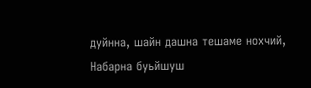дуйнна, шайн дашна тешаме нохчий,
Набарна буьйшуш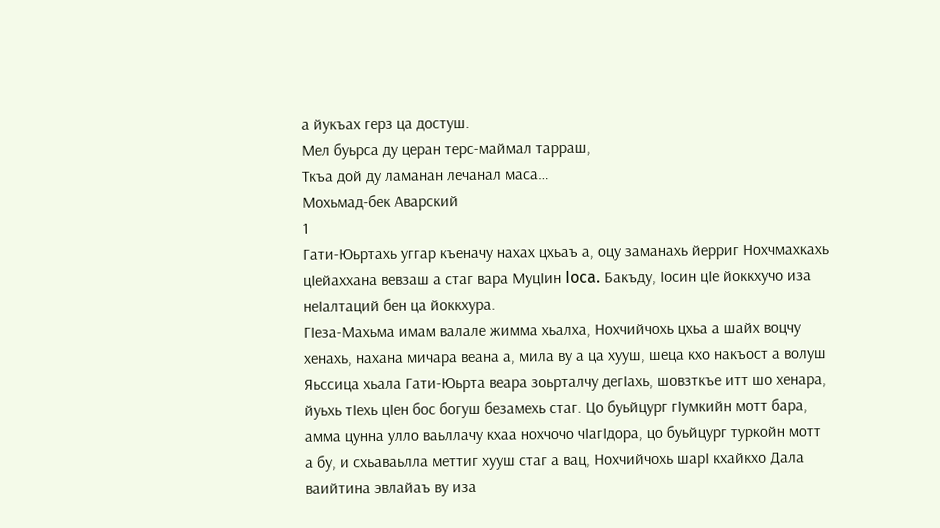а йукъах герз ца достуш.
Мел буьрса ду церан терс-маймал тарраш,
Ткъа дой ду ламанан лечанал маса…
Мохьмад-бек Аварский
1
Гати-Юьртахь уггар къеначу нахах цхьаъ а, оцу заманахь йерриг Нохчмахкахь цIейаххана вевзаш а стаг вара МуцIин Ioca. Бакъду, Iосин цIе йоккхучо иза неIалтаций бен ца йоккхура.
ГIеза-Махьма имам валале жимма хьалха, Нохчийчохь цхьа а шайх воцчу хенахь, нахана мичара веана а, мила ву а ца хууш, шеца кхо накъост а волуш Яьссица хьала Гати-Юьрта веара зоьрталчу дегIахь, шовзткъе итт шо хенара, йуьхь тIехь цIен бос богуш безамехь стаг. Цо буьйцург гIумкийн мотт бара, амма цунна улло ваьллачу кхаа нохчочо чIагIдора, цо буьйцург туркойн мотт а бу, и схьаваьлла меттиг хууш стаг а вац, Нохчийчохь шарI кхайкхо Дала ваийтина эвлайаъ ву иза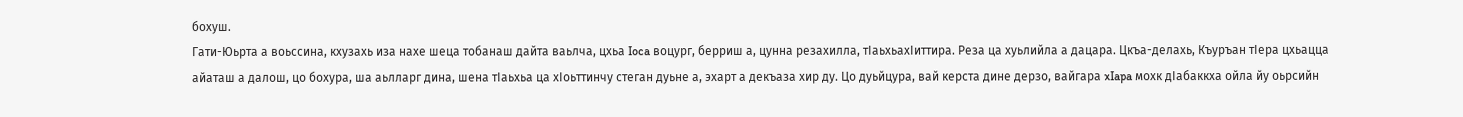бохуш.
Гати-Юьрта а воьссина, кхузахь иза нахе шеца тобанаш дайта ваьлча, цхьа Ioca воцург, берриш а, цунна резахилла, тIаьхьахIиттира. Реза ца хуьлийла а дацара. Цкъа-делахь, Къуръан тIера цхьацца айаташ а далош, цо бохура, ша аьлларг дина, шена тIаьхьа ца хIоьттинчу стеган дуьне а, эхарт а декъаза хир ду. Цо дуьйцура, вай керста дине дерзо, вайгара xIapa мохк дIабаккха ойла йу оьрсийн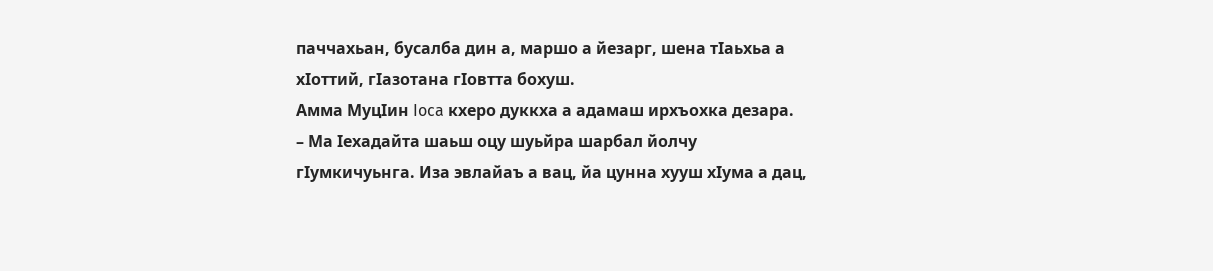паччахьан, бусалба дин а, маршо а йезарг, шена тIаьхьа а хIоттий, гIазотана гIовтта бохуш.
Амма МуцIин Ioca кхеро дуккха а адамаш ирхъохка дезара.
– Ма Iехадайта шаьш оцу шуьйра шарбал йолчу гIумкичуьнга. Иза эвлайаъ а вац, йа цунна хууш хIума а дац,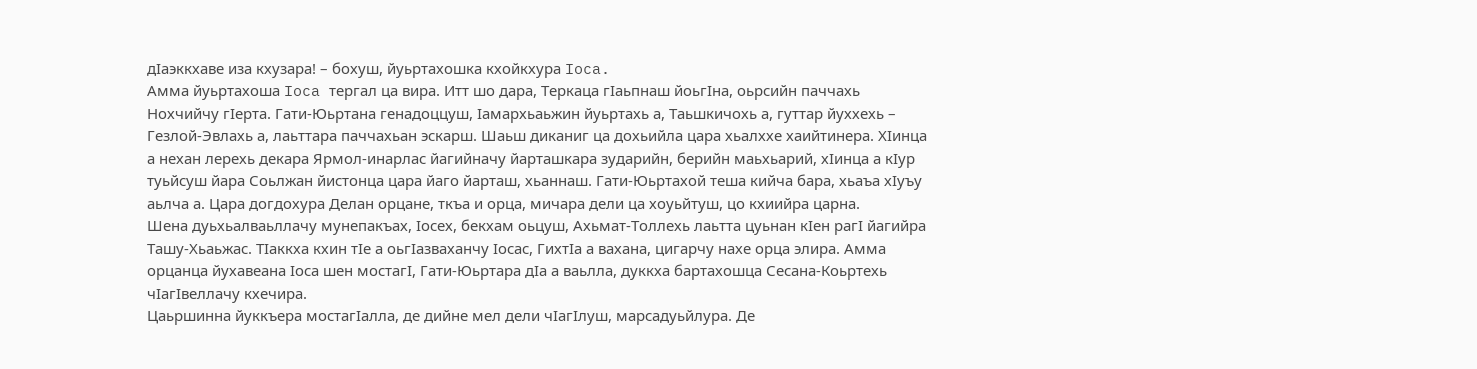дIаэккхаве иза кхузара! – бохуш, йуьртахошка кхойкхура Ioca.
Амма йуьртахоша Ioca тергал ца вира. Итт шо дара, Теркаца гIаьпнаш йоьгIна, оьрсийн паччахь Нохчийчу гIерта. Гати-Юьртана генадоццуш, Iамархьаьжин йуьртахь а, Таьшкичохь а, гуттар йуххехь – Гезлой-Эвлахь а, лаьттара паччахьан эскарш. Шаьш диканиг ца дохьийла цара хьалххе хаийтинера. ХIинца а нехан лерехь декара Ярмол-инарлас йагийначу йарташкара зударийн, берийн маьхьарий, хIинца а кIур туьйсуш йара Соьлжан йистонца цара йаго йарташ, хьаннаш. Гати-Юьртахой теша кийча бара, хьаъа хIуъу аьлча а. Цара догдохура Делан орцане, ткъа и орца, мичара дели ца хоуьйтуш, цо кхиийра царна.
Шена дуьхьалваьллачу мунепакъах, Iосех, бекхам оьцуш, Ахьмат-Толлехь лаьтта цуьнан кIен paгI йагийра Ташу-Хьаьжас. ТIаккха кхин тIе а оьгIазваханчу Iосас, ГихтIа а вахана, цигарчу нахе орца элира. Амма орцанца йухавеана Iоса шен мостагI, Гати-Юьртара дIа а ваьлла, дуккха бартахошца Сесана-Коьртехь чIагIвеллачу кхечира.
Цаьршинна йуккъера мостагIалла, де дийне мел дели чIагIлуш, марсадуьйлура. Де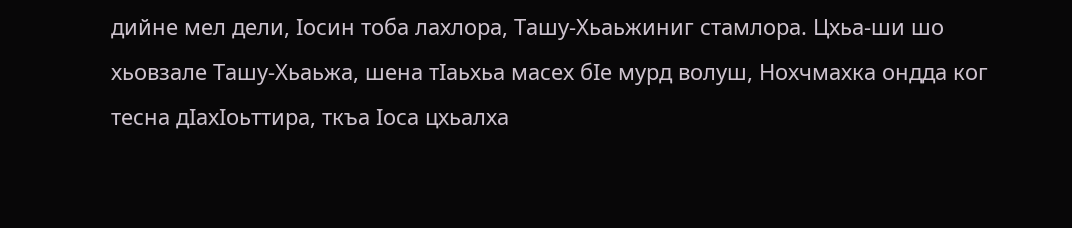дийне мел дели, Iосин тоба лахлора, Ташу-Хьаьжиниг стамлора. Цхьа-ши шо хьовзале Ташу-Хьаьжа, шена тIаьхьа масех бIе мурд волуш, Нохчмахка ондда ког тесна дIахIоьттира, ткъа Iоса цхьалха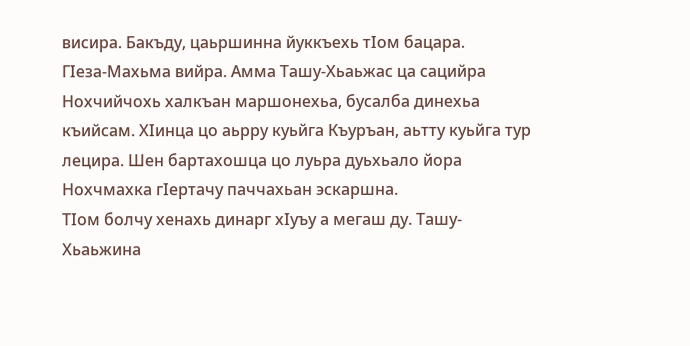висира. Бакъду, цаьршинна йуккъехь тIом бацара.
ГIеза-Махьма вийра. Амма Ташу-Хьаьжас ца сацийра Нохчийчохь халкъан маршонехьа, бусалба динехьа къийсам. ХIинца цо аьрру куьйга Къуръан, аьтту куьйга тур лецира. Шен бартахошца цо луьра дуьхьало йора Нохчмахка гIертачу паччахьан эскаршна.
ТIом болчу хенахь динарг хIуъу а мегаш ду. Ташу-Хьаьжина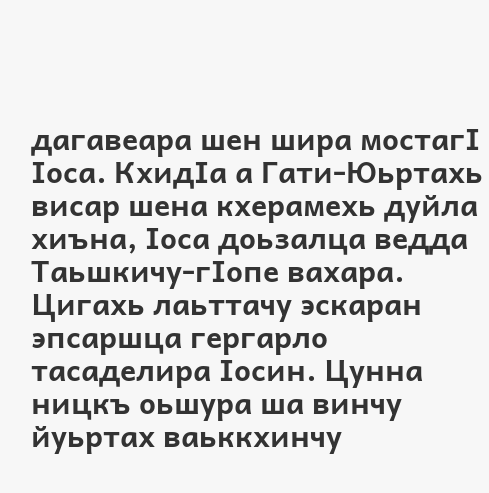дагавеара шен шира мостагI Iоса. КхидIа а Гати-Юьртахь висар шена кхерамехь дуйла хиъна, Iоса доьзалца ведда Таьшкичу-гIопе вахара.
Цигахь лаьттачу эскаран эпсаршца гергарло тасаделира Iосин. Цунна ницкъ оьшура ша винчу йуьртах ваьккхинчу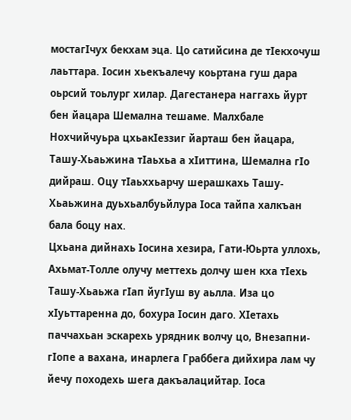мостагIчух бекхам эца. Цо сатийсина де тIекхочуш лаьттара. Iосин хьекъалечу коьртана гуш дара оьрсий тоьлург хилар. Дагестанера наггахь йурт бен йацара Шемална тешаме. Малхбале Нохчийчуьра цхьакIеззиг йарташ бен йацара, Ташу-Хьаьжина тIаьхьа а хIиттина, Шемална гIо дийраш. Оцу тIаьххьарчу шерашкахь Ташу-Хьаьжина дуьхьалбуьйлура Iоса тайпа халкъан бала боцу нах.
Цхьана дийнахь Iосина хезира, Гати-Юьрта уллохь, Ахьмат-Толле олучу меттехь долчу шен кха тIехь Ташу-Хьаьжа гIап йугIуш ву аьлла. Иза цо хIуьттаренна до, бохура Iосин даго. ХIетахь паччахьан эскарехь урядник волчу цо, Внезапни-гIопе а вахана, инарлега Граббега дийхира лам чу йечу походехь шега дакъалацийтар. Iоса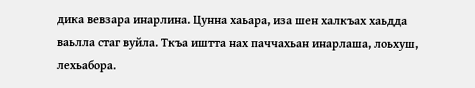дика вевзара инарлина. Цунна хаьара, иза шен халкъах хаьдда ваьлла стаг вуйла. Ткъа иштта нах паччахьан инарлаша, лоьхуш, лехьабора.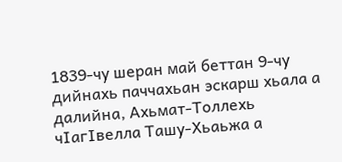1839-чу шеран май беттан 9-чу дийнахь паччахьан эскарш хьала а далийна, Ахьмат-Толлехь чIагIвелла Ташу-Хьаьжа а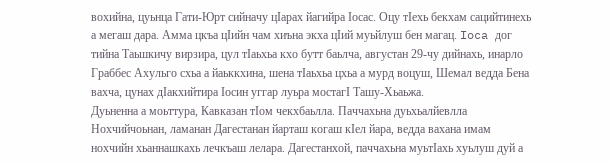вохийна, цуьнца Гати-Юрт сийначу цIарах йагийра Iосас. Оцу тIехь бекхам сацийтинехь а мегаш дара. Амма цкъа цIийн чам хиъна экха цIий муьйлуш бен магац. Ioca дог тийна Таьшкичу вирзира, цул тIаьхьа кхо бутт баьлча, августан 29-чу дийнахь, инарло Граббес Ахульго схьа а йаьккхина, шена тIаьхьа цхьа а мурд воцуш, Шемал ведда Бена вахча, цунах дIакхийтира Iосин уггар луьра мостагI Ташу-Хьаьжа.
Дуьненна а моьттура, Кавказан тIом чекхбаьлла. Паччахьна дуьхьалйевлла Нохчийчоьнан, ламанан Дагестанан йарташ когаш кIел йара, ведда вахана имам нохчийн хьаннашкахь лечкъаш лелара. Дагестанхой, паччахьна муьтIахь хуьлуш дуй а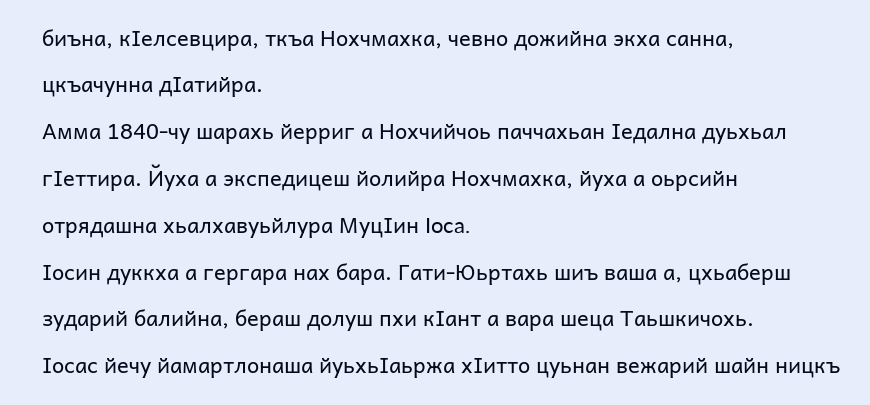биъна, кIелсевцира, ткъа Нохчмахка, чевно дожийна экха санна, цкъачунна дIатийра.
Амма 1840-чу шарахь йерриг а Нохчийчоь паччахьан Iедална дуьхьал гIеттира. Йуха а экспедицеш йолийра Нохчмахка, йуха а оьрсийн отрядашна хьалхавуьйлура МуцIин Ioca.
Iосин дуккха а гергара нах бара. Гати-Юьртахь шиъ ваша а, цхьаберш зударий балийна, бераш долуш пхи кIант а вара шеца Таьшкичохь.
Iосас йечу йамартлонаша йуьхьIаьржа хIитто цуьнан вежарий шайн ницкъ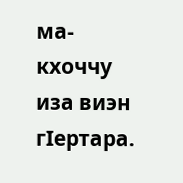ма-кхоччу иза виэн гIертара.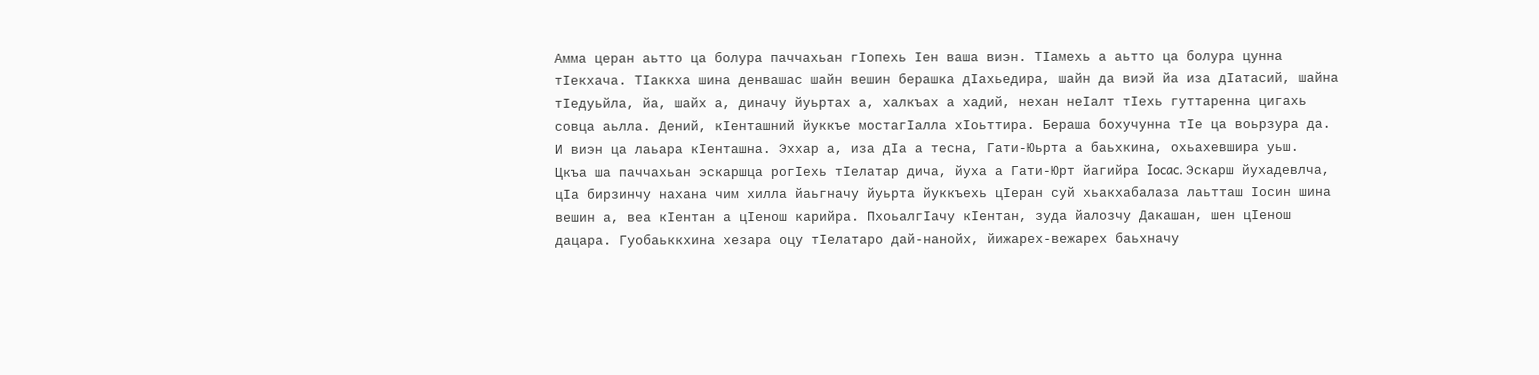Амма церан аьтто ца болура паччахьан гIопехь Iен ваша виэн. ТIамехь а аьтто ца болура цунна тIекхача. ТIаккха шина денвашас шайн вешин берашка дIахьедира, шайн да виэй йа иза дIатасий, шайна тIедуьйла, йа, шайх а, диначу йуьртах а, халкъах а хадий, нехан неIалт тIехь гуттаренна цигахь совца аьлла. Дений, кIенташний йуккъе мостагIалла хIоьттира. Бераша бохучунна тIе ца воьрзура да. И виэн ца лаьара кIенташна. Эххар а, иза дIа а тесна, Гати-Юьрта а баьхкина, охьахевшира уьш.
Цкъа ша паччахьан эскаршца рогIехь тIелатар дича, йуха а Гати-Юрт йагийра Iocac. Эскарш йухадевлча, цIа бирзинчу нахана чим хилла йаьгначу йуьрта йуккъехь цIеран суй хьакхабалаза лаьтташ Iосин шина вешин а, веа кIентан а цIенош карийра. ПхоьалгIачу кIентан, зуда йалозчу Дакашан, шен цIенош дацара. Гуобаьккхина хезара оцу тIелатаро дай-нанойх, йижарех-вежарех баьхначу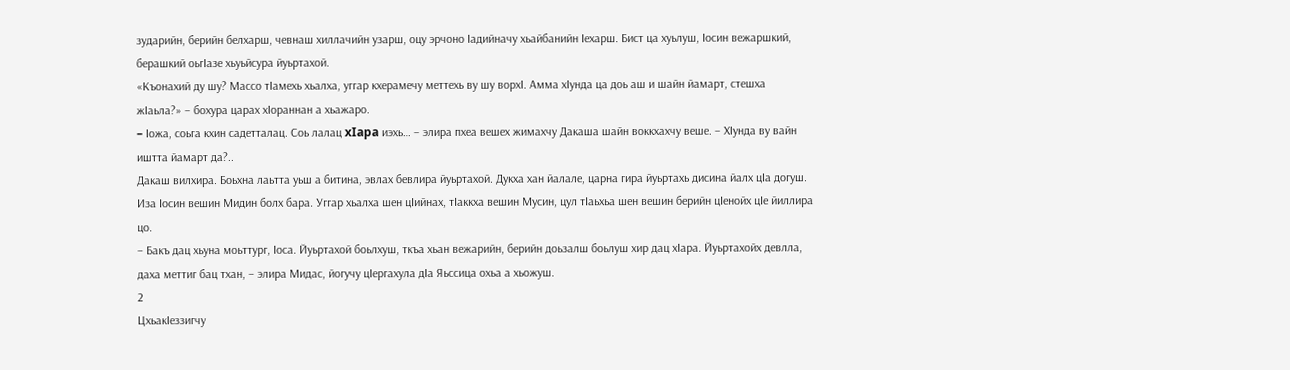зударийн, берийн белхарш, чевнаш хиллачийн узарш, оцу эрчоно Iадийначу хьайбанийн Iехарш. Бист ца хуьлуш, Iосин вежаршкий, берашкий оьгIазе хьуьйсура йуьртахой.
«Къонахий ду шу? Массо тIамехь хьалха, уггар кхерамечу меттехь ву шу ворхI. Амма хIунда ца доь аш и шайн йамарт, стешха жIаьла?» – бохура царах хIораннан а хьажаро.
– Iожа, соьга кхин садетталац. Соь лалац xIapa иэхь… – элира пхеа вешех жимахчу Дакаша шайн воккхахчу веше. – ХIунда ву вайн иштта йамарт да?..
Дакаш вилхира. Боьхна лаьтта уьш а битина, эвлах бевлира йуьртахой. Дукха хан йалале, царна гира йуьртахь дисина йалх цIа догуш. Иза Iосин вешин Мидин болх бара. Уггар хьалха шен цIийнах, тIаккха вешин Мусин, цул тIаьхьа шен вешин берийн цIенойх цIе йиллира цо.
– Бакъ дац хьуна моьттург, Iоса. Йуьртахой боьлхуш, ткъа хьан вежарийн, берийн доьзалш боьлуш хир дац хIара. Йуьртахойх девлла, даха меттиг бац тхан, – элира Мидас, йогучу цIергахула дIа Яьссица охьа а хьожуш.
2
ЦхьакIеззигчу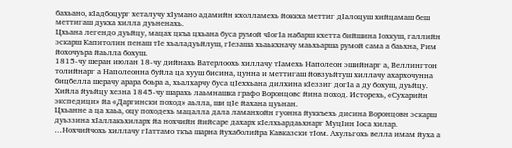бахьано, кIадбоцург хеталучу хIумано адамийн кхолламехь йоккха меттиг дIалоцуш хийцамаш беш меттигаш дукха хилла дуьненахь.
Цхьана легендо дуьйцу, мацах цкъа цхьана буса румой чIогIа набарш кхетта бийшина Iохкуш, галлийн эскарш Капитолин пенаш тIе хьаладуьйлуш, гIезаша хьаькхначу маьхьарша румой сама а баьхна, Рим йохочуьра йаьлла бохуш.
1815-чу шеран июлан 18-чу дийнахь Ватерлоохь хиллачу тIамехь Наполеон эшийнарг а, Веллингтон толийнарг а Наполеонна буйла ца хууш бисина, цунна и меттигаш йовзуьйтуш хиллачу ахархочунна бицбелла шерачу арара боьра а, хьалхарчу буса цIеххьана дилхина кIеззиг догIа а ду бохуш, дуьйцу.
Хийла йуьйцу хезна 1845-чу шарахь лаьмнашка графо Воронцовс йина поход. Исторехь, «Сухарийн экспедици» йа «Даргински поход» аьлла, ши цIе йахана цуьнан.
Цхьанне а ца хаьа, оцу походехь мацалла дала ламанхойн гуонна йуккъехь дисина Воронцовн эскарш дуьззина хIаллакьхиларх йа нохчийн йийсаре дахарх кIелхьардаьхнарг МуцIин Iоса хилар.
…Нохчийчохь хиллачу гIаттамо ткъа шарна йухаболийра Кавказски тIом. Ахульгохь велла имам йуха а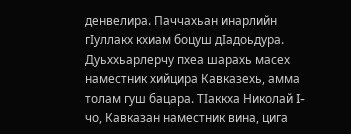денвелира. Паччахьан инарлийн гIуллакх кхиам боцуш дIадоьдура. Дуьххьарлерчу пхеа шарахь масех наместник хийцира Кавказехь, амма толам гуш бацара. ТIаккха Николай I-чо, Кавказан наместник вина, цига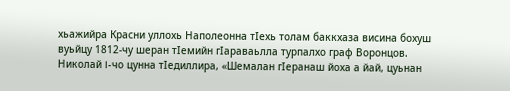хьажийра Красни уллохь Наполеонна тIехь толам баккхаза висина бохуш вуьйцу 1812-чу шеран тIемийн гIараваьлла турпалхо граф Воронцов. Николай I-чо цунна тIедиллира, «Шемалан гIеранаш йоха а йай, цуьнан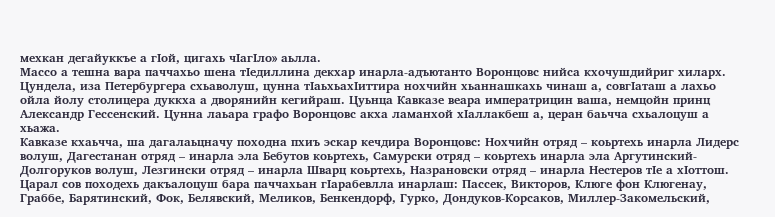мехкан дегайуккъе а гIой, цигахь чIагIло» аьлла.
Массо а тешна вара паччахьо шена тIедиллина декхар инарла-адъютанто Воронцовс нийса кхочушдийриг хиларх. Цундела, иза Петербургера схьаволуш, цунна тIаьхьахIиттира нохчийн хьаннашкахь чинаш а, совгIаташ а лахьо ойла йолу столицера дуккха а дворянийн кегийраш. Цуьнца Кавказе веара императрицин ваша, немцойн принц Александр Гессенский. Цунна лаьара графо Воронцовс акха ламанхой хIаллакбеш а, церан баьчча схьалоцуш а хьажа.
Кавказе кхаьчча, ша дагалаьцначу походна пхиъ эскар кечдира Воронцовс: Нохчийн отряд – коьртехь инарла Лидерс волуш, Дагестанан отряд – инарла эла Бебутов коьртехь, Самурски отряд – коьртехь инарла эла Аргутинский-Долгоруков волуш, Лезгински отряд – инарла Шварц коьртехь, Назрановски отряд – инарла Нестеров тIе а хIоттош.
Царал сов походехь дакъалоцуш бара паччахьан гIарабевлла инарлаш: Пассек, Викторов, Клюге фон Клюгенау, Граббе, Барятинский, Фок, Белявский, Меликов, Бенкендорф, Гурко, Дондуков-Корсаков, Миллер-Закомельский,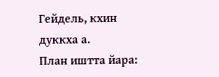Гейдель, кхин дуккха а.
План иштта йара: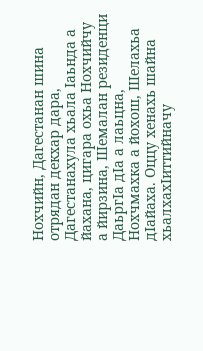Нохчийн, Дагестанан шина отрядан декхар дара, Дагестанахула хьала Iаьнда а йахана, цигара охьа Нохчийчу а йирзина, Шемалан резиденци ДаьргIа дIа а лаьцна, Нохчмахка а йохош, Шелахьа дIайаха. Оццу хенахь шайна хьалхахIиттийначу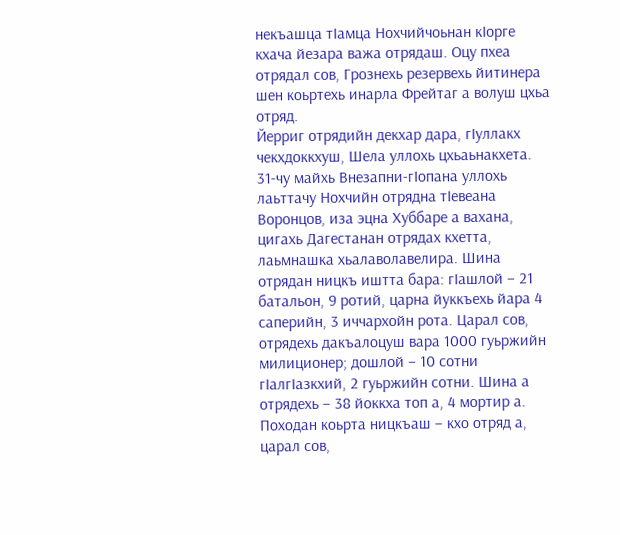некъашца тIамца Нохчийчоьнан кIорге кхача йезара важа отрядаш. Оцу пхеа отрядал сов, Грознехь резервехь йитинера шен коьртехь инарла Фрейтаг а волуш цхьа отряд.
Йерриг отрядийн декхар дара, гIуллакх чекхдоккхуш, Шела уллохь цхьаьнакхета.
31-чу майхь Внезапни-гIопана уллохь лаьттачу Нохчийн отрядна тIевеана Воронцов, иза эцна Хуббаре а вахана, цигахь Дагестанан отрядах кхетта, лаьмнашка хьалаволавелира. Шина отрядан ницкъ иштта бара: гIашлой – 21 батальон, 9 ротий, царна йуккъехь йара 4 саперийн, 3 иччархойн рота. Царал сов, отрядехь дакъалоцуш вара 1000 гуьржийн милиционер; дошлой – 10 сотни гIалгIазкхий, 2 гуьржийн сотни. Шина а отрядехь – 38 йоккха топ а, 4 мортир а.
Походан коьрта ницкъаш – кхо отряд а, царал сов,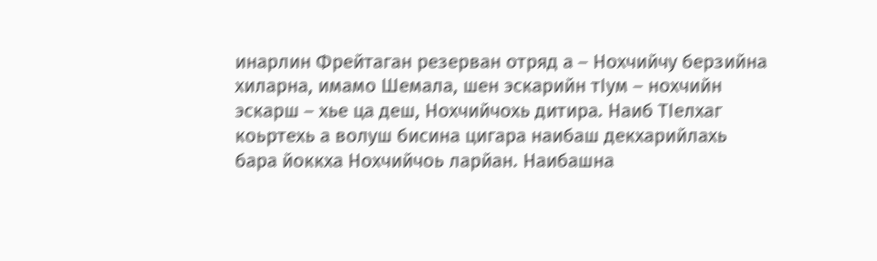инарлин Фрейтаган резерван отряд а – Нохчийчу берзийна хиларна, имамо Шемала, шен эскарийн тIум – нохчийн эскарш – хье ца деш, Нохчийчохь дитира. Наиб ТIелхаг коьртехь а волуш бисина цигара наибаш декхарийлахь бара йоккха Нохчийчоь ларйан. Наибашна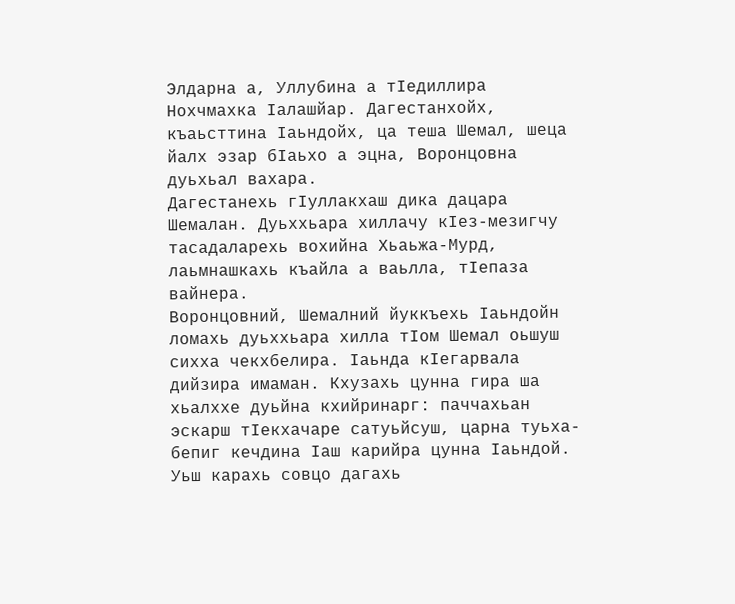Элдарна а, Уллубина а тIедиллира Нохчмахка Iалашйар. Дагестанхойх, къаьсттина Iаьндойх, ца теша Шемал, шеца йалх эзар бIаьхо а эцна, Воронцовна дуьхьал вахара.
Дагестанехь гIуллакхаш дика дацара Шемалан. Дуьххьара хиллачу кIез-мезигчу тасадаларехь вохийна Хьаьжа-Мурд, лаьмнашкахь къайла а ваьлла, тIепаза вайнера.
Воронцовний, Шемалний йуккъехь Iаьндойн ломахь дуьххьара хилла тIом Шемал оьшуш сихха чекхбелира. Iаьнда кIегарвала дийзира имаман. Кхузахь цунна гира ша хьалххе дуьйна кхийринарг: паччахьан эскарш тIекхачаре сатуьйсуш, царна туьха-бепиг кечдина Iаш карийра цунна Iаьндой. Уьш карахь совцо дагахь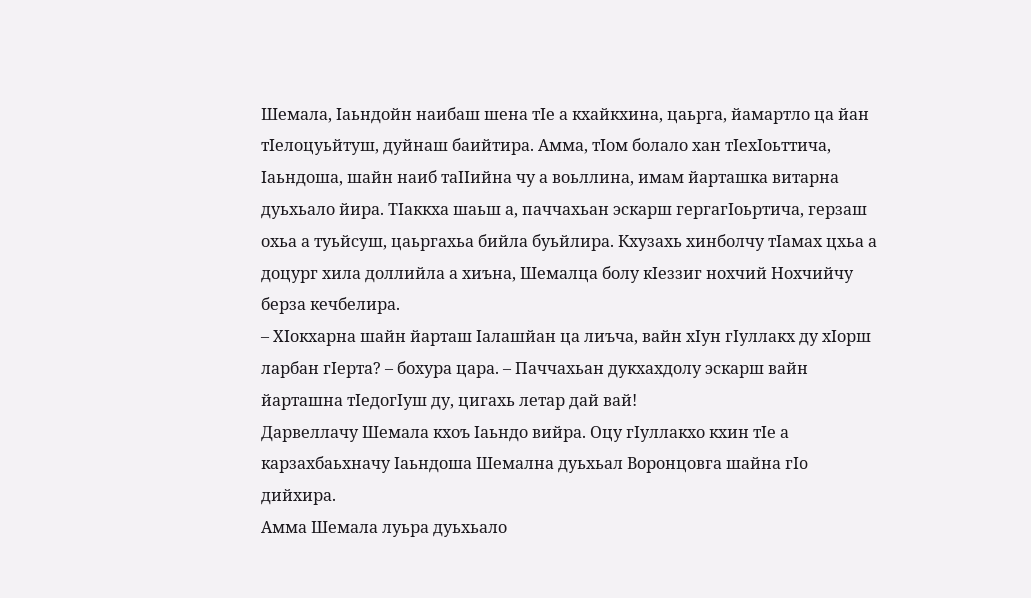Шемала, Iаьндойн наибаш шена тIе а кхайкхина, цаьрга, йамартло ца йан тIелоцуьйтуш, дуйнаш баийтира. Амма, тIом болало хан тIехIоьттича, Iаьндоша, шайн наиб таIIийна чу а воьллина, имам йарташка витарна дуьхьало йира. ТIаккха шаьш а, паччахьан эскарш гергагIоьртича, герзаш охьа а туьйсуш, цаьргахьа бийла буьйлира. Кхузахь хинболчу тIамах цхьа а доцург хила доллийла а хиъна, Шемалца болу кIеззиг нохчий Нохчийчу берза кечбелира.
– ХIокхарна шайн йарташ Iалашйан ца лиъча, вайн хIун гIуллакх ду хIорш ларбан гIерта? – бохура цара. – Паччахьан дукхахдолу эскарш вайн йарташна тIедогIуш ду, цигахь летар дай вай!
Дарвеллачу Шемала кхоъ Iаьндо вийра. Оцу гIуллакхо кхин тIе а карзахбаьхначу Iаьндоша Шемална дуьхьал Воронцовга шайна гIo дийхира.
Амма Шемала луьра дуьхьало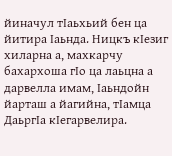йиначул тIаьхьий бен ца йитира Iаьнда. Ницкъ кIезиг хиларна а, махкарчу бахархоша гIo ца лаьцна а дарвелла имам, Iаьндойн йарташ а йагийна, тIамца ДаьргIа кIегарвелира.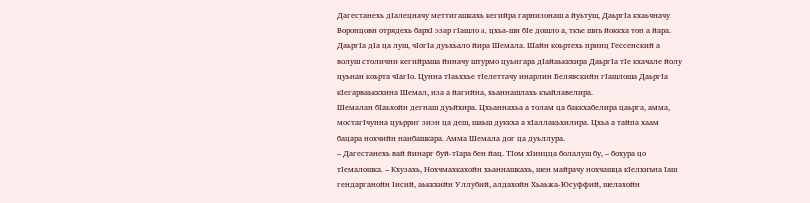Дагестанехь дIалецначу меттигашкахь кегийра гарнизонаш а йуьтуш, ДаьргIа кхаьчначу Воронцовн отрядехь бархI эзар гIашло a, цхьa-ши бIе дошло а, ткъе шиъ йоккха топ а йара. ДаьргIа дIа ца луш, чIогIа дуьхьало йира Шемала. Шайн коьртехь принц Гессенский а волуш столични кегийраша йиначу штурмо цуьнгара дIайаьккхира ДаьргIа тIе кхачале йолу цуьнан коьрта чIагIо. Цунна тIаьххье тIелеттачу инарлин Белявскийн гIашлоша ДаьргIа кIегарваьккхина Шемал, иза а йагийна, хьаннашлахь къайлавелира.
Шемалан бIаьхойн дегнаш дуьйхира. Цхьаннахьа а толам ца баккхабелира цаьрга, амма, мостагIчунна цуьрриг зиэн ца деш, шаьш дуккха а хIаллакьхилира. Цхьа а тайпа хаам бацара нохчийн наибашкара. Амма Шемала дог ца дуьллура.
– Дагестанехь вай йинарг буй-тIара бен йац. ТIом хIинцца болалуш бу, – бохура цо тIемалошка. – Кхузахь, Нохчмахкахойн хьаннашкахь, шен майрачу нохчашца кIелхиъна Iаш гендарганойн Iисий, аьккхийн Уллубий, алдахойн Хьаьжа-Юсуффий, шелахойн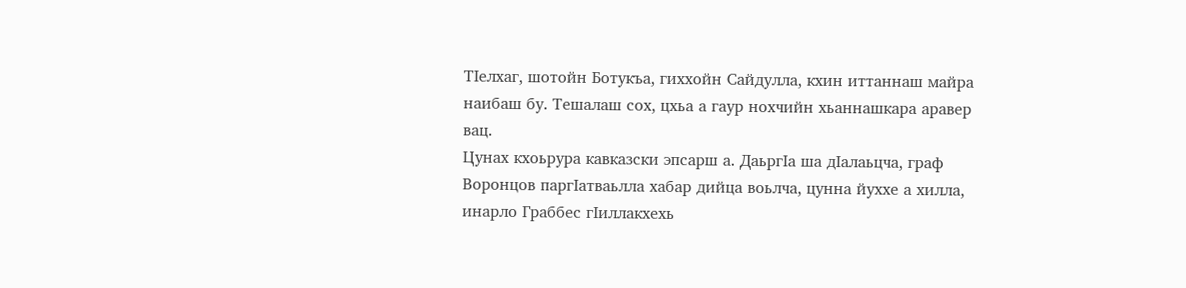ТIелхаг, шотойн Ботукъа, гиххойн Сайдулла, кхин иттаннаш майра наибаш бу. Тешалаш сох, цхьа а гаур нохчийн хьаннашкара аравер вац.
Цунах кхоьрура кавказски эпсарш а. ДаьргIа ша дIалаьцча, граф Воронцов паргIатваьлла хабар дийца воьлча, цунна йуххе а хилла, инарло Граббес гIиллакхехь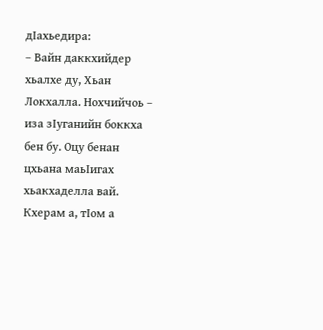дIахьедира:
– Вайн даккхийдер хьалхе ду, Хьан Локхалла. Нохчийчоь – иза зIуганийн боккха бен бу. Оцу бенан цхьана маьIигах хьакхаделла вай. Кхерам а, тIом а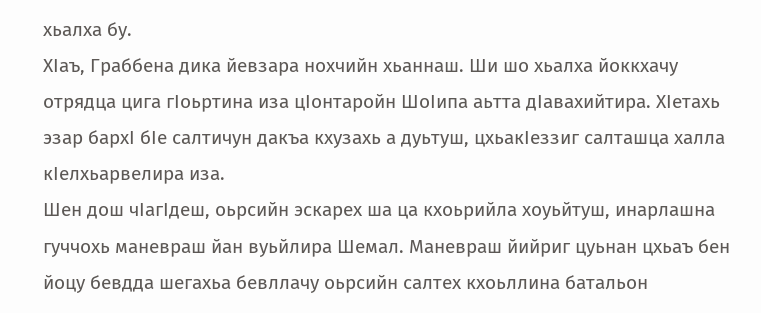хьалха бу.
ХIаъ, Граббена дика йевзара нохчийн хьаннаш. Ши шо хьалха йоккхачу отрядца цига гIоьртина иза цIонтаройн ШоIипа аьтта дIавахийтира. ХIетахь эзар бархI бIе салтичун дакъа кхузахь а дуьтуш, цхьакIеззиг салташца халла кIелхьарвелира иза.
Шен дош чIагIдеш, оьрсийн эскарех ша ца кхоьрийла хоуьйтуш, инарлашна гуччохь маневраш йан вуьйлира Шемал. Маневраш йийриг цуьнан цхьаъ бен йоцу бевдда шегахьа бевллачу оьрсийн салтех кхоьллина батальон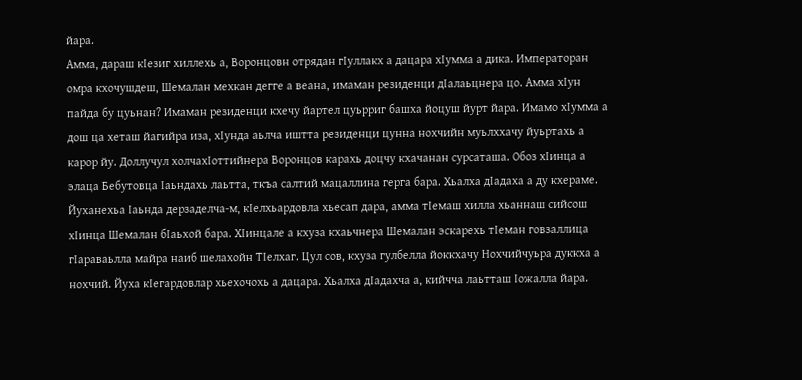йара.
Амма, дараш кIезиг хиллехь а, Воронцовн отрядан гIуллакх а дацара хIумма а дика. Императоран омра кхочушдеш, Шемалан мехкан дегге а веана, имаман резиденци дIалаьцнера цо. Амма хIун пайда бу цуьнан? Имаман резиденци кхечу йартел цуьрриг башха йоцуш йурт йара. Имамо хIумма а дош ца хеташ йагийра иза, хIунда аьлча иштта резиденци цунна нохчийн муьлххачу йуьртахь а карор йу. Доллучул холчахIоттийнера Воронцов карахь доцчу кхачанан сурсаташа. Обоз хIинца а элаца Бебутовца Iаьндахь лаьтта, ткъа салтий мацаллина герга бара. Хьалха дIадаха а ду кхераме. Йуханехьа Iаьнда дерзаделча-м, кIелхьардовла хьесап дара, амма тIемаш хилла хьаннаш сийсош хIинца Шемалан бIаьхой бара. ХIинцале а кхуза кхаьчнера Шемалан эскарехь тIеман говзаллица гIараваьлла майра наиб шелахойн ТIелхаг. Цул сов, кхуза гулбелла йоккхачу Нохчийчуьра дуккха а нохчий. Йуха кIегардовлар хьехочохь а дацара. Хьалха дIадахча а, кийчча лаьтташ Iожалла йара.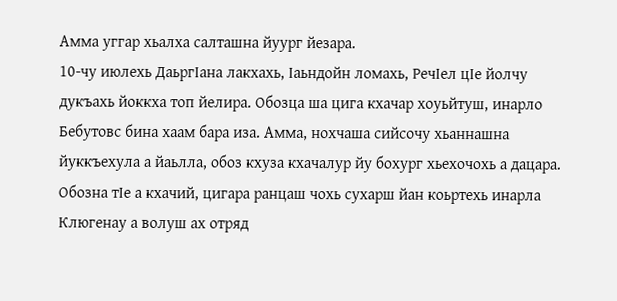Амма уггар хьалха салташна йуург йезара.
10-чу июлехь ДаьргIана лакхахь, Iаьндойн ломахь, РечIел цIе йолчу дукъахь йоккха топ йелира. Обозца ша цига кхачар хоуьйтуш, инарло Бебутовс бина хаам бара иза. Амма, нохчаша сийсочу хьаннашна йуккъехула а йаьлла, обоз кхуза кхачалур йу бохург хьехочохь а дацара. Обозна тIе а кхачий, цигара ранцаш чохь сухарш йан коьртехь инарла Клюгенау а волуш ах отряд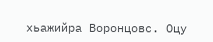хьажийра Воронцовс. Оцу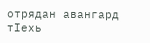отрядан авангард тIехь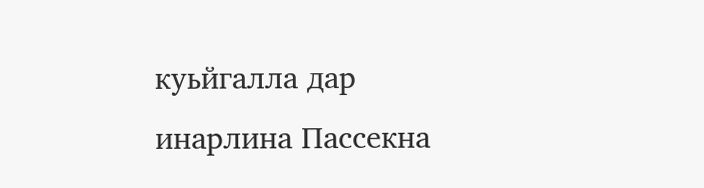куьйгалла дар инарлина Пассекна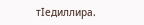тIедиллира.